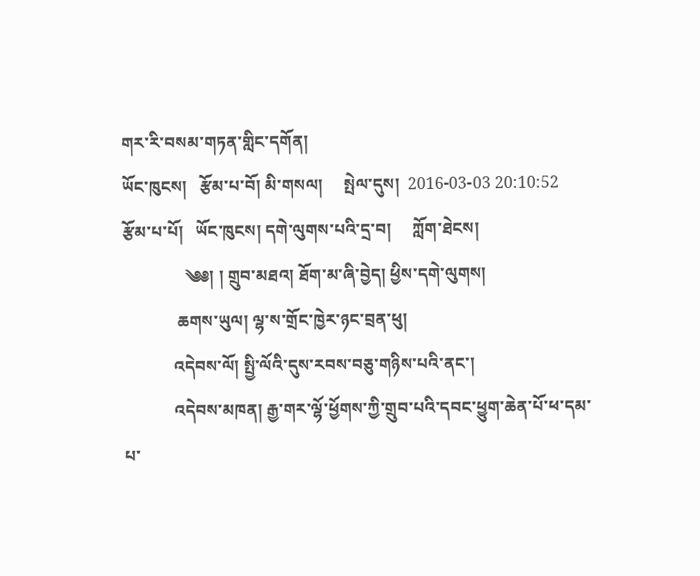གར་རི་བསམ་གཏན་གླིང་དགོན།
ཡོང་ཁུངས།   རྩོམ་པ་བོ། མི་གསལ།     སྤེལ་དུས།  2016-03-03 20:10:52     རྩོམ་པ་པོ།   ཡོང་ཁུངས། དགེ་ལུགས་པའི་དྲ་བ།     ཀློག་ཐེངས།
               ༄༅། ། གྲུབ་མཐའ། ཐོག་མ་ཞི་བྱེད། ཕྱིས་དགེ་ལུགས།
             ཆགས་ཡུལ། ལྷ་ས་གྲོང་ཁྱེར་ཉང་བྲན་ཕུ།
            འདེབས་ལོ། སྤྱི་ལོའི་དུས་རབས་བཅུ་གཉིས་པའི་ནང་།
            འདེབས་མཁན། རྒྱ་གར་ལྷོ་ཕྱོགས་ཀྱི་གྲུབ་པའི་དབང་ཕྱུག་ཆེན་པོ་ཕ་དམ་པ་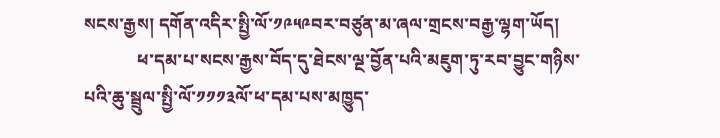སངས་རྒྱས། དགོན་འདིར་སྤྱི་ལོ་༡༩༥༩བར་བཙུན་མ་ཞལ་གྲངས་བརྒྱ་ལྷག་ཡོད།
            ཕ་དམ་པ་སངས་རྒྱས་བོད་དུ་ཐེངས་ལྔ་བྱོན་པའི་མཇུག་ཏུ་རབ་བྱུང་གཉིས་པའི་ཆུ་སྦྲུལ་སྤྱི་ལོ་༡༡༡༣ལོ་ཕ་དམ་པས་མཁྱུད་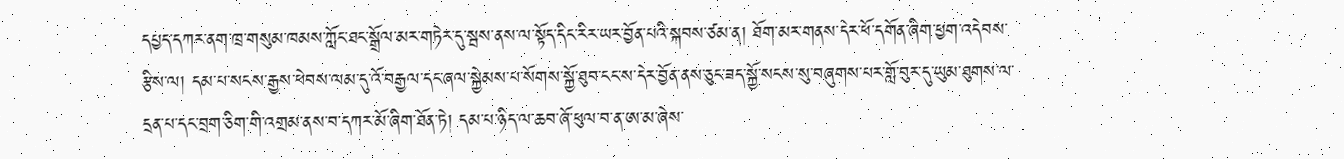དཔྱད་དཀར་ནག་ཁྲ་གསུམ་ཁམས་ཀློང་ཐང་སྒྲོལ་མར་གཏེར་དུ་སྦས་ནས་ལ་སྟོད་དིང་རིར་ཡར་བྱོན་པའི་སྐབས་ཙམ་ན། ཐོག་མར་གནས་དེར་ཕོ་དགོན་ཞིག་ཕྱག་འདེབས་རྩིས་ལ། དམ་པ་སངས་རྒྱས་ཕེབས་ལམ་དུ་འོ་བརྒྱལ་དང་ཞལ་སྐྱེམས་པ་སོགས་སྐྱོ་ཐུབ་ངང་ས་དེར་བྱོན་ནས་ཅུང་ཟད་སྐྱོ་སངས་སུ་བཞུགས་པར་གློ་བུར་དུ་ཡུམ་ཐུགས་ལ་དྲན་པ་དང་བྲག་ཅིག་གི་འགྲམ་ནས་བ་དཀར་མོ་ཞིག་ཐོན་ཏེ། དམ་པ་ཉིད་ལ་ཆབ་ཞོ་ཕུལ་བ་ན་ཨ་མ་ཞེས་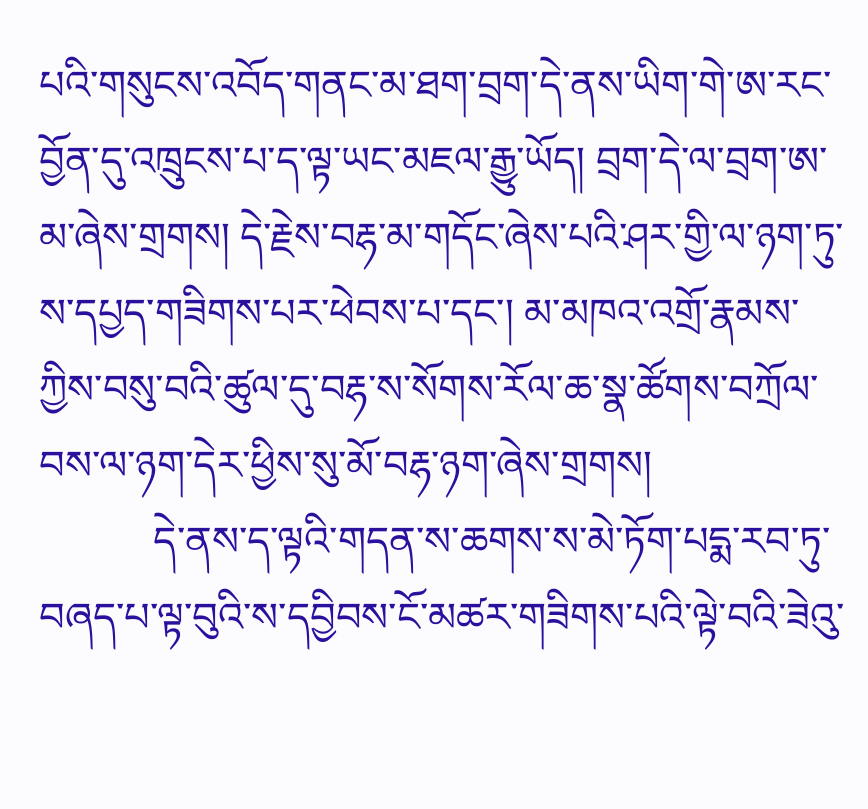པའི་གསུངས་འབོད་གནང་མ་ཐག་བྲག་དེ་ནས་ཡིག་གེ་ཨ་རང་བྱོན་དུ་འཁྲུངས་པ་ད་ལྟ་ཡང་མཇལ་རྒྱུ་ཡོད། བྲག་དེ་ལ་བྲག་ཨ་མ་ཞེས་གྲགས། དེ་རྗེས་བརྷ་མ་གདོང་ཞེས་པའི་ཤར་གྱི་ལ་ཉག་ཏུ་ས་དཔྱད་གཟིགས་པར་ཕེབས་པ་དང་། མ་མཁའ་འགྲོ་རྣམས་ཀྱིས་བསུ་བའི་ཚུལ་དུ་བརྷ་ས་སོགས་རོལ་ཆ་སྣ་ཚོགས་བཀྲོལ་བས་ལ་ཉག་དེར་ཕྱིས་སུ་མོ་བརྷ་ཉག་ཞེས་གྲགས།
           དེ་ནས་ད་ལྟའི་གདན་ས་ཆགས་ས་མེ་ཏོག་པདྨ་རབ་ཏུ་བཞད་པ་ལྟ་བུའི་ས་དབྱིབས་ངོ་མཚར་གཟིགས་པའི་ལྟེ་བའི་ཟེའུ་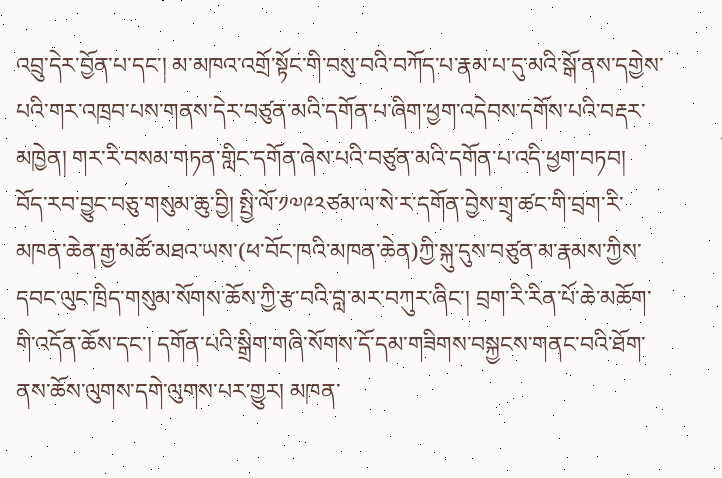འབྲུ་དེར་བྱོན་པ་དང་། མ་མཁའ་འགྲོ་སྟོང་གི་བསུ་བའི་བཀོད་པ་རྣམ་པ་དུ་མའི་སྒོ་ནས་དགྱེས་པའི་གར་འཁྲབ་པས་གནས་དེར་བཙུན་མའི་དགོན་པ་ཞིག་ཕྱག་འདེབས་དགོས་པའི་བརྡར་མཁྱེན། གར་རི་བསམ་གཏན་གླིང་དགོན་ཞེས་པའི་བཙུན་མའི་དགོན་པ་འདི་ཕྱག་བཏབ།
བོད་རབ་བྱུང་བཅུ་གསུམ་ཆུ་བྱི། སྤྱི་ལོ་༡༧༩༢ཙམ་ལ་སེ་ར་དགོན་བྱེས་གྲྭ་ཚང་གི་བྲག་རི་མཁན་ཆེན་རྒྱ་མཚོ་མཐའ་ཡས་(ཕ་བོང་ཁའི་མཁན་ཆེན)ཀྱི་སྐུ་དུས་བཙུན་མ་རྣམས་ཀྱིས་དབང་ལུང་ཁྲིད་གསུམ་སོགས་ཆོས་ཀྱི་རྩ་བའི་བླ་མར་བཀུར་ཞིང་། བྲག་རི་རིན་པོ་ཆེ་མཆོག་གི་འདོན་ཆོས་དང་། དགོན་པའི་སྒྲིག་གཞི་སོགས་དོ་དམ་གཟིགས་བསྐྱངས་གནང་བའི་ཐོག་ནས་ཆོས་ལུགས་དགེ་ལུགས་པར་གྱུར། མཁན་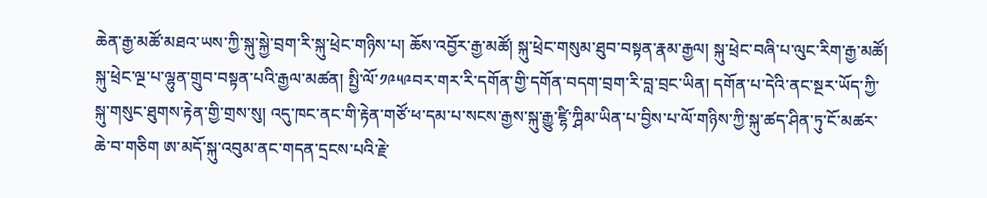ཆེན་རྒྱ་མཚོ་མཐའ་ཡས་ཀྱི་སྐུ་སྐྱེ་བྲག་རི་སྐུ་ཕྲེང་གཉིས་པ། ཆོས་འབྱོར་རྒྱ་མཚོ། སྐུ་ཕྲེང་གསུམ་ཐུབ་བསྟན་རྣམ་རྒྱལ། སྐུ་ཕྲེང་བཞི་པ་ལུང་རིག་རྒྱ་མཚོ། སྐུ་ཕྲེང་ལྔ་པ་ལྷུན་གྲུབ་བསྟན་པའི་རྒྱལ་མཚན། སྤྱི་ལོ་༡༩༥༩བར་གར་རི་དགོན་གྱི་དགོན་བདག་བྲག་རི་བླ་བྲང་ཡིན། དགོན་པ་དེའི་ནང་སྔར་ཡོད་ཀྱི་སྐུ་གསུང་ཐུགས་རྟེན་གྱི་གྲས་སུ། འདུ་ཁང་ནང་གི་རྟེན་གཙོ་ཕ་དམ་པ་སངས་རྒྱས་སྐུ་རྒྱུ་ཛྷི་ཀྴིམ་ཡིན་པ་བྱིས་པ་ལོ་གཉིས་ཀྱི་སྐུ་ཚད་ཤིན་ཏུ་ངོ་མཚར་ཆེ་བ་གཅིག ཨ་མདོ་སྐུ་འབུམ་ནང་གདན་དྲངས་པའི་རྗེ་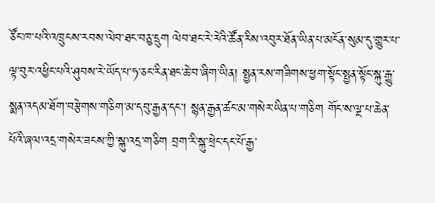ཙོང་ཁ་པའི་འཁྲུངས་རབས་ལེབ་ཐང་བཅུ་དྲུག ལེབ་ཐང་རེ་རེའི་ཚོན་རིས་འབུར་ཐོན་ཡིན་པ་མངོན་སུམ་དུ་གྱུར་པ་ལྟ་བུར་འཕྱིང་པའི་ཤུབས་རེ་ཡོད་པ་ཧ་ཅང་རིན་ཐང་ཆེ་བ་ཞིག་ཡིན། སྤྱན་རས་གཟིགས་ཕྱག་སྟོང་སྤྱན་སྟོང་སྐུ་རྒྱུ་སྨན་འདམ་ཐོག་བརྩེགས་གཅིག་མ་དབུ་རྒྱན་དང་། སྙན་རྒྱན་ཚང་མ་གསེར་ཡིན་པ་གཅིག གོང་ས་ལྔ་པ་ཆེན་པོའི་ཞལ་འདྲ་གསེར་ཟངས་ཀྱི་སྐུ་འདྲ་གཅིག བྲག་རི་སྐུ་ཕྲེང་དང་པོ་རྒྱ་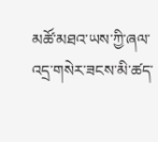མཚོ་མཐའ་ཡས་ཀྱི་ཞལ་འདྲ་གསེར་ཟངས་མི་ཚད་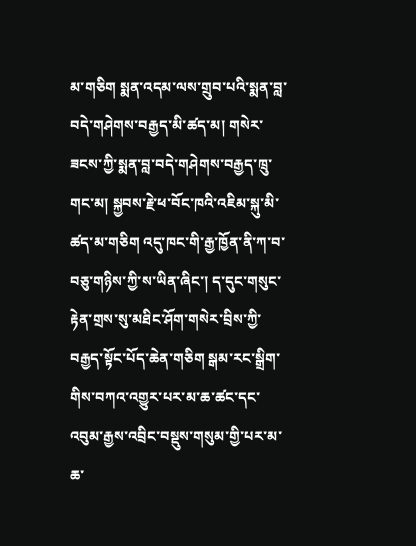མ་གཅིག སྨན་འདམ་ལས་གྲུབ་པའི་སྨན་བླ་བདེ་གཤེགས་བརྒྱད་མི་ཚད་མ། གསེར་ཟངས་ཀྱི་སྨན་བླ་བདེ་གཤེགས་བརྒྱད་ཁྲུ་གང་མ། སྐྱབས་རྗེ་ཕ་བོང་ཁའི་འཇིམ་སྐུ་མི་ཚད་མ་གཅིག འདུ་ཁང་གི་རྒྱ་ཁྱོན་ནི་ཀ་བ་བཅུ་གཉིས་ཀྱི་ས་ཡིན་ཞིང་། ད་དུང་གསུང་རྟེན་གྲས་སུ་མཐིང་ཤོག་གསེར་བྲིས་ཀྱི་བརྒྱད་སྟོང་པོད་ཆེན་གཅིག སྒམ་རང་སྒྲིག་གིས་བཀའ་འགྱུར་པར་མ་ཆ་ཚང་དང་འབུམ་རྒྱས་འབྲིང་བསྡུས་གསུམ་གྱི་པར་མ་ཆ་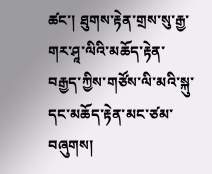ཚང་། ཐུགས་རྟེན་གྲས་སུ་རྒྱ་གར་ཤཱ་ལིའི་མཆོད་རྟེན་བརྒྱད་ཀྱིས་གཙོས་ལི་མའི་སྐུ་དང་མཆོད་རྟེན་མང་ཙམ་བཞུགས།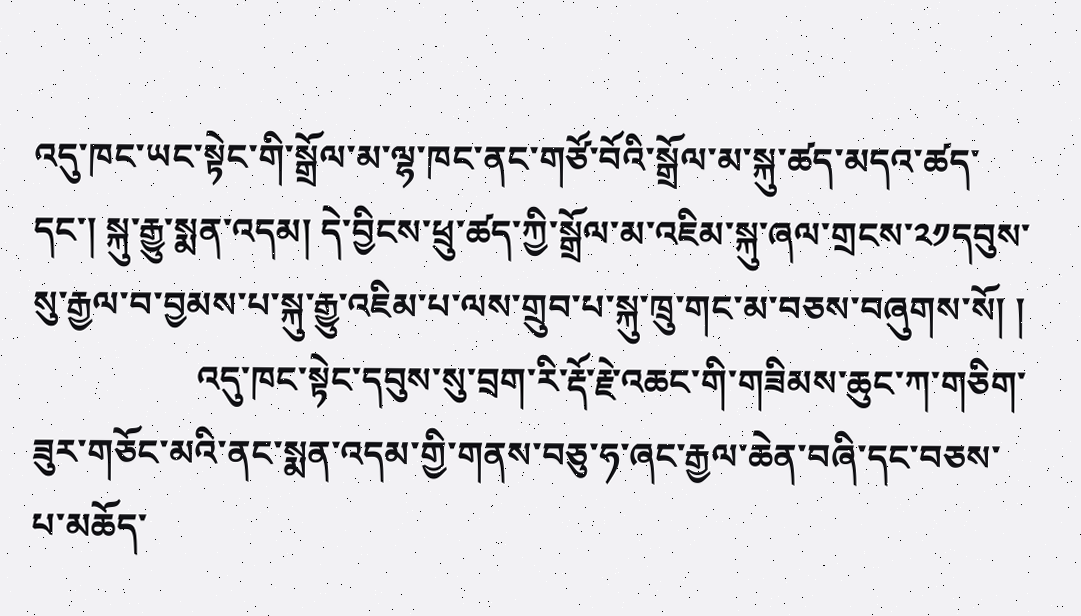འདུ་ཁང་ཡང་སྟེང་གི་སྒྲོལ་མ་ལྷ་ཁང་ནང་གཙོ་བོའི་སྒྲོལ་མ་སྐུ་ཚད་མདའ་ཚད་དང་། སྐུ་རྒྱུ་སྨན་འདམ། དེ་བྱིངས་ཕྲུ་ཚད་ཀྱི་སྒྲོལ་མ་འཇིམ་སྐུ་ཞལ་གྲངས་༢༡དབུས་སུ་རྒྱལ་བ་བྱམས་པ་སྐུ་རྒྱུ་འཇིམ་པ་ལས་གྲུབ་པ་སྐུ་ཁྲུ་གང་མ་བཅས་བཞུགས་སོ། །
                  འདུ་ཁང་སྟེང་དབུས་སུ་བྲག་རི་རྡོ་རྗེ་འཆང་གི་གཟིམས་ཆུང་ཀ་གཅིག་ཟུར་གཅོང་མའི་ནང་སྨན་འདམ་གྱི་གནས་བཅུ་ཧ་ཞང་རྒྱལ་ཆེན་བཞི་དང་བཅས་པ་མཆོད་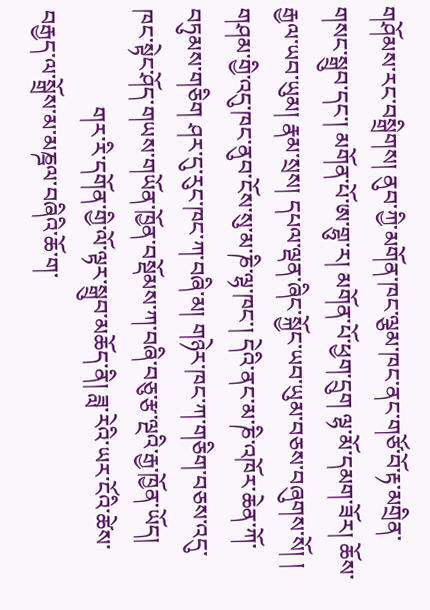གཤོམས་རང་བསྒྲིགས། ནུབ་ཀྱི་མགོན་ཁང་ལྕམ་ཁང་ནང་གཙོ་བོ་རྟ་མགྲིན་གསང་སྒྲུབ་དང་། མགོན་པོ་ཨ་གྷུ་ར། མགོན་པོ་ཕྱག་དྲུག ལྷ་མོ་དམག་ཟོར། ཆོས་རྒྱལ་ཡབ་ཡུམ། རྣམ་སྲས། དཔལ་ལྡན་ཞིང་སྐྱོང་ཡབ་ཡུམ་བཅས་བཞུགས་སོ། །
གཤམ་གྱི་འདུ་ཁང་ནུབ་ངོས་སུ་མ་ཎི་ལྷ་ཁང་། དེའི་ནང་མ་ཎི་འཁོར་ཆེན་ཀོ་བཏུམས་གཅིག ཤར་དུ་རུང་ཁང་ཀ་བཞི་མ། གཉེར་ཁང་ཀ་གཅིག་བཅས་འདུ་ཁང་སྟེང་ཤོད་གཡས་གཡོན་ཁྱོན་བསྡོམས་ཀ་བཞི་བཅུ་རྩ་ལྔའི་རྒྱ་ཁྱོན་ཡོད།
                 གར་རི་དགོན་གྱི་ལོ་ལྟར་སྒྲུབ་མཆོད་ནི། ཟླ་རེའི་ཡར་ངོའི་ཚེས་བརྒྱད་ལ་སྒྲོས་མ་མཎྜལ་བཞིའི་ཆོ་ག་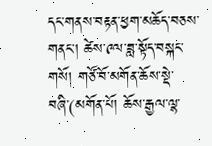དང་གནས་བརྟན་ཕྱག་མཆོད་བཅས་གནང་། ཚེས་༩ལ་ཟླ་སྟོད་བསྐང་གསོ། གཙོ་བོ་མགོན་ཆོས་སྡེ་བཞི་(མགོན་པོ། ཆོས་རྒྱལ་ལྷ་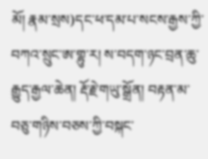མོ། རྣམ་སྲས)དང་ཕ་དམ་པ་སངས་རྒྱས་ཀྱི་བཀའ་སྲུང་ཨ་གྷུ་ར། ས་བདག་ཉང་བྲན་ཆུ་རྒྱུད་རྒྱལ་ཆེན། རྡོ་རྗེ་གཡུ་སྒྲོན། བརྟན་མ་བཅུ་གཉིས་བཅས་ཀྱི་བསྐང་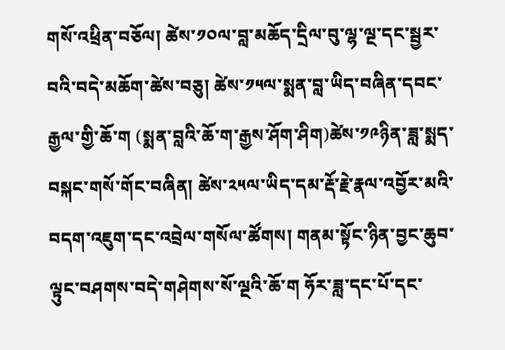གསོ་འཕྲིན་བཅོལ། ཚེས་༡༠ལ་བླ་མཆོད་དྲིལ་བུ་ལྷ་ལྔ་དང་སྦྱར་བའི་བདེ་མཆོག་ཚེས་བཅུ། ཚེས་༡༥ལ་སྨན་བླ་ཡིད་བཞིན་དབང་རྒྱལ་གྱི་ཆོ་ག (སྨན་བླའི་ཆོ་ག་རྒྱས་ཤོག་ཤིག)ཚེས་༡༩ཉིན་ཟླ་སྨད་བསྐང་གསོ་གོང་བཞིན། ཚེས་༢༥ལ་ཡིད་དམ་རྡོ་རྗེ་རྣལ་འབྱོར་མའི་བདག་འཇུག་དང་འབྲེལ་གསོལ་ཚོགས། གནམ་སྟོང་ཉིན་བྱང་ཆུབ་ལྟུང་བཤགས་བདེ་གཤེགས་སོ་ལྔའི་ཆོ་ག ཧོར་ཟླ་དང་པོ་དང་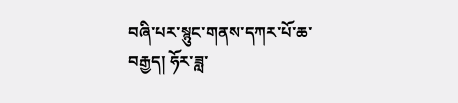བཞི་པར་སྙུང་གནས་དཀར་པོ་ཆ་བརྒྱད། ཧོར་ཟླ་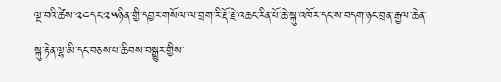ལྔ་བའི་ཚེས་༢༤དང་༢༥ཉིན་གྱི་དབྱར་གསོལ་ལ་བྲག་རི་རྡོ་རྗེ་འཆང་རིན་པོ་ཆེ་སྐུ་འཁོར་དང་ས་བདག་ཉང་བྲན་རྒྱལ་ཆེན་སྐུ་རྟེན་ལྷ་མི་དང་བཅས་པ་ཆིབས་བསྒྱུར་གྱིས་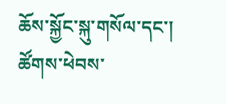ཆོས་སྐྱོང་སྐུ་གསོལ་དང་། ཚོགས་ཕེབས་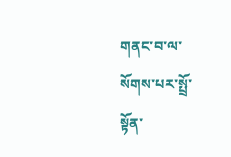གནང་བ་ལ་སོགས་པར་སྤྲོ་སྟོན་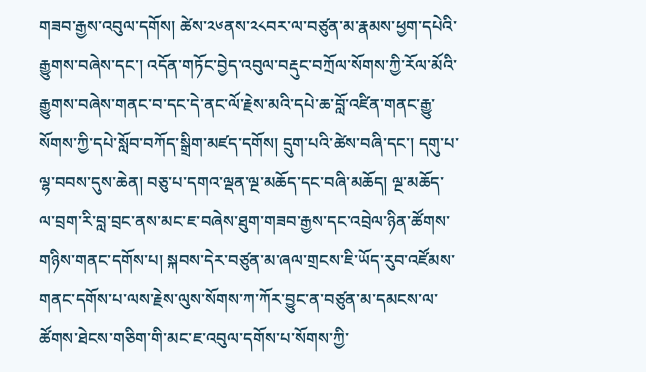གཟབ་རྒྱས་འབུལ་དགོས། ཚེས་༢༦ནས་༢༨བར་ལ་བཙུན་མ་རྣམས་ཕྱག་དཔེའི་རྒྱུགས་བཞེས་དང་། འདོན་གཏོང་བྱེད་འབུལ་བརྡུང་བཀྲོལ་སོགས་ཀྱི་རོལ་མོའི་རྒྱུགས་བཞེས་གནང་བ་དང་དེ་ནང་ལོ་རྗེས་མའི་དཔེ་ཆ་བློ་འཛིན་གནང་རྒྱུ་སོགས་ཀྱི་དཔེ་སློབ་བཀོད་སྒྲིག་མཛད་དགོས། དྲུག་པའི་ཚེས་བཞི་དང་། དགུ་པ་ལྷ་བབས་དུས་ཆེན། བཅུ་པ་དགའ་ལྡན་ལྔ་མཆོད་དང་བཞི་མཆོད། ལྔ་མཆོད་ལ་བྲག་རི་བླ་བྲང་ནས་མང་ཇ་བཞེས་ཐུག་གཟབ་རྒྱས་དང་འབྲེལ་ཉིན་ཚོགས་གཉིས་གནང་དགོས་པ། སྐབས་དེར་བཙུན་མ་ཞལ་གྲངས་ཇི་ཡོད་རུབ་འཛོམས་གནང་དགོས་པ་ལས་རྗེས་ལུས་སོགས་ཀ་ཀོར་བྱུང་ན་བཙུན་མ་དམངས་ལ་ཚོགས་ཐེངས་གཅིག་གི་མང་ཇ་འབུལ་དགོས་པ་སོགས་ཀྱི་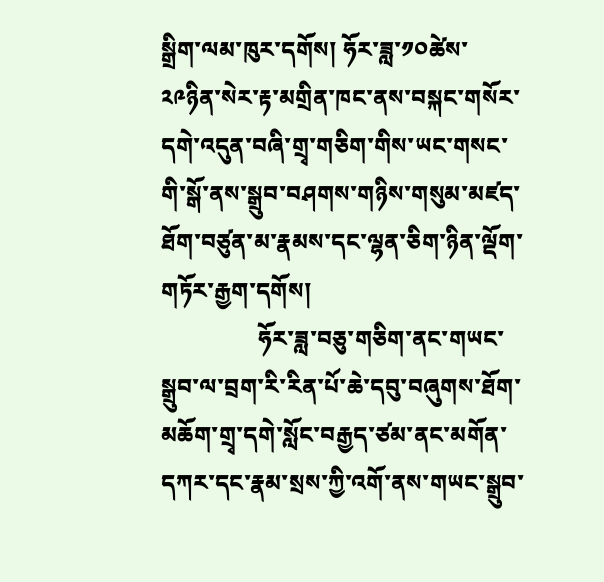སྒྲིག་ལམ་ཁུར་དགོས། ཧོར་ཟླ་༡༠ཚེས་༢༩ཉིན་སེར་རྟ་མགྲིན་ཁང་ནས་བསྐང་གསོར་དགེ་འདུན་བཞི་གྲྭ་གཅིག་གིས་ཡང་གསང་གི་སྒོ་ནས་སྒྲུབ་བཤགས་གཉིས་གསུམ་མཛད་ཐོག་བཙུན་མ་རྣམས་དང་ལྷན་ཅིག་ཉིན་ལྡོག་གཏོར་རྒྱག་དགོས།
                 ཧོར་ཟླ་བཅུ་གཅིག་ནང་གཡང་སྒྲུབ་ལ་བྲག་རི་རིན་པོ་ཆེ་དབུ་བཞུགས་ཐོག་མཆོག་གྲྭ་དགེ་སློང་བརྒྱད་ཙམ་ནང་མགོན་དཀར་དང་རྣམ་སྲས་ཀྱི་འགོ་ནས་གཡང་སྒྲུབ་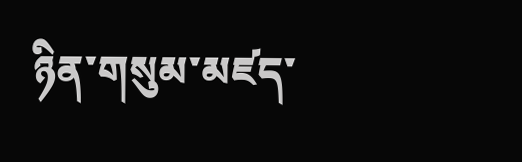ཉིན་གསུམ་མཛད་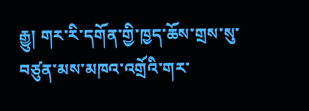རྒྱུ། གར་རི་དགོན་གྱི་ཁྱད་ཆོས་གྲས་སུ་བཙུན་མས་མཁའ་འགྲོའི་གར་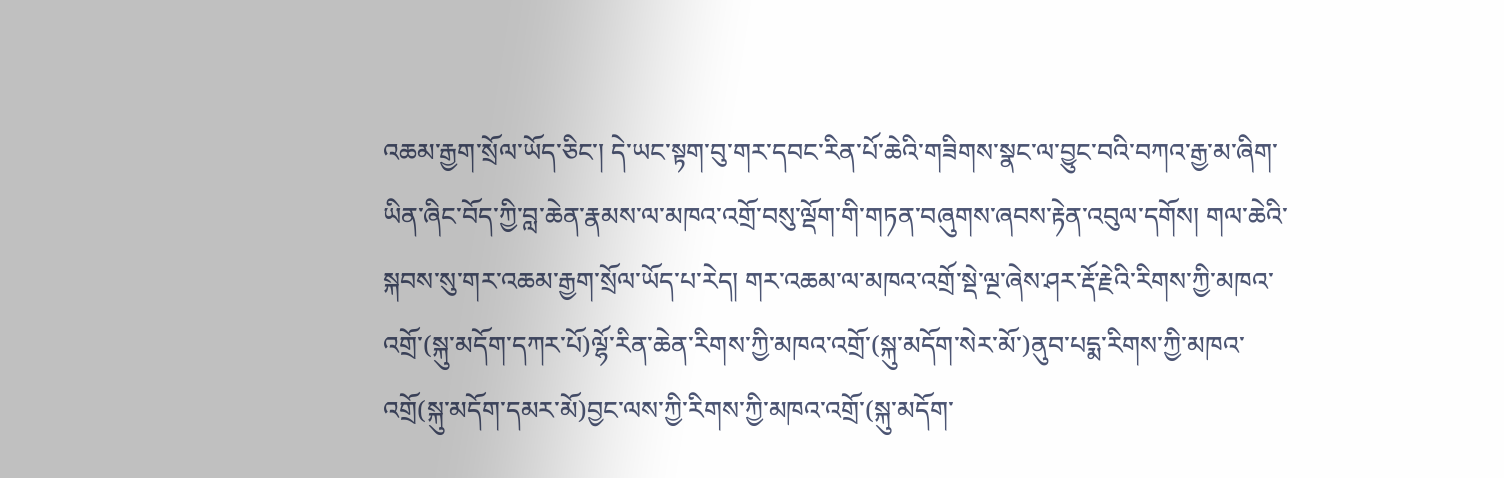འཆམ་རྒྱག་སྲོལ་ཡོད་ཅིང་། དེ་ཡང་སྟག་བུ་གར་དབང་རིན་པོ་ཆེའི་གཟིགས་སྣང་ལ་བྱུང་བའི་བཀའ་རྒྱ་མ་ཞིག་ཡིན་ཞིང་བོད་ཀྱི་བླ་ཆེན་རྣམས་ལ་མཁའ་འགྲོ་བསུ་ལྡོག་གི་གཏན་བཞུགས་ཞབས་རྟེན་འབུལ་དགོས། གལ་ཆེའི་སྐབས་སུ་གར་འཆམ་རྒྱག་སྲོལ་ཡོད་པ་རེད། གར་འཆམ་ལ་མཁའ་འགྲོ་སྡེ་ལྔ་ཞེས་ཤར་རྡོ་རྗེའི་རིགས་ཀྱི་མཁའ་འགྲོ་(སྐུ་མདོག་དཀར་པོ)ལྷོ་རིན་ཆེན་རིགས་ཀྱི་མཁའ་འགྲོ་(སྐུ་མདོག་སེར་མོ་)ནུབ་པདྨ་རིགས་ཀྱི་མཁའ་འགྲོ(སྐུ་མདོག་དམར་མོ)བྱང་ལས་ཀྱི་རིགས་ཀྱི་མཁའ་འགྲོ་(སྐུ་མདོག་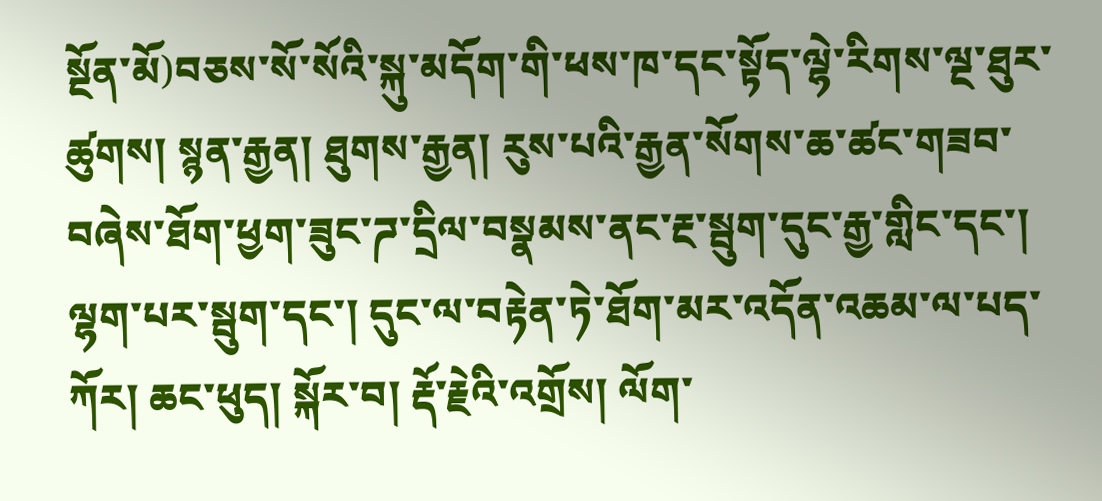སྔོན་མོ)བཅས་སོ་སོའི་སྐུ་མདོག་གི་ཕས་ཁ་དང་སྟོད་ལྷེ་རིགས་ལྔ་ཐུར་ཚུགས། སྙན་རྒྱན། ཐུགས་རྒྱན། རུས་པའི་རྒྱན་སོགས་ཆ་ཚང་གཟབ་བཞེས་ཐོག་ཕྱག་ཟུང་ཌ་དྲིལ་བསྣམས་ནང་རྔ་སྦུག་དུང་རྒྱ་གླིང་དང་། ལྷག་པར་སྦུག་དང་། དུང་ལ་བརྟེན་ཏེ་ཐོག་མར་འདོན་འཆམ་ལ་པད་ཀོར། ཆང་ཕུད། སྐོར་བ། རྡོ་རྗེའི་འགྲོས། ལོག་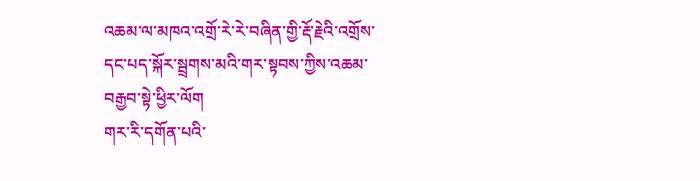འཆམ་ལ་མཁའ་འགྲོ་རེ་རེ་བཞིན་གྱི་རྡོ་རྗེའི་འགྲོས་དང་པད་སྐོར་སྦྲགས་མའི་གར་སྟབས་ཀྱིས་འཆམ་བརྒྱབ་སྟེ་ཕྱིར་ལོག
གར་རི་དགོན་པའི་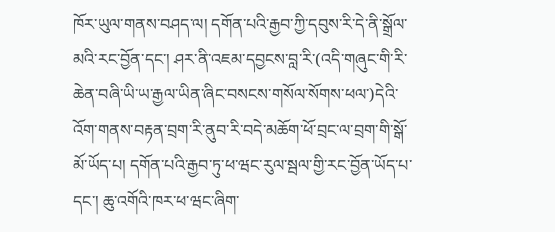ཁོར་ཡུལ་གནས་བཤད་ལ། དགོན་པའི་རྒྱབ་ཀྱི་དབུས་རི་དེ་ནི་སྒྲོལ་མའི་རང་བྱོན་དང་། ཤར་ནི་འཇམ་དབྱངས་བླ་རི་(འདི་གཞུང་གི་རི་ཆེན་བཞི་ཡི་ཡ་རྒྱལ་ཡིན་ཞིང་བསངས་གསོལ་སོགས་ཕལ་)དེའི་འོག་གནས་བརྟན་བྲག་རི་ནུབ་རི་བདེ་མཆོག་ཕོ་བྲང་ལ་བྲག་གི་སྒོ་མོ་ཡོད་པ། དགོན་པའི་རྒྱབ་ཏུ་ཕ་ཝང་རུལ་སྦལ་གྱི་རང་བྱོན་ཡོད་པ་དང་། ཆུ་འགོའི་ཁར་ཕ་ཝང་ཞིག་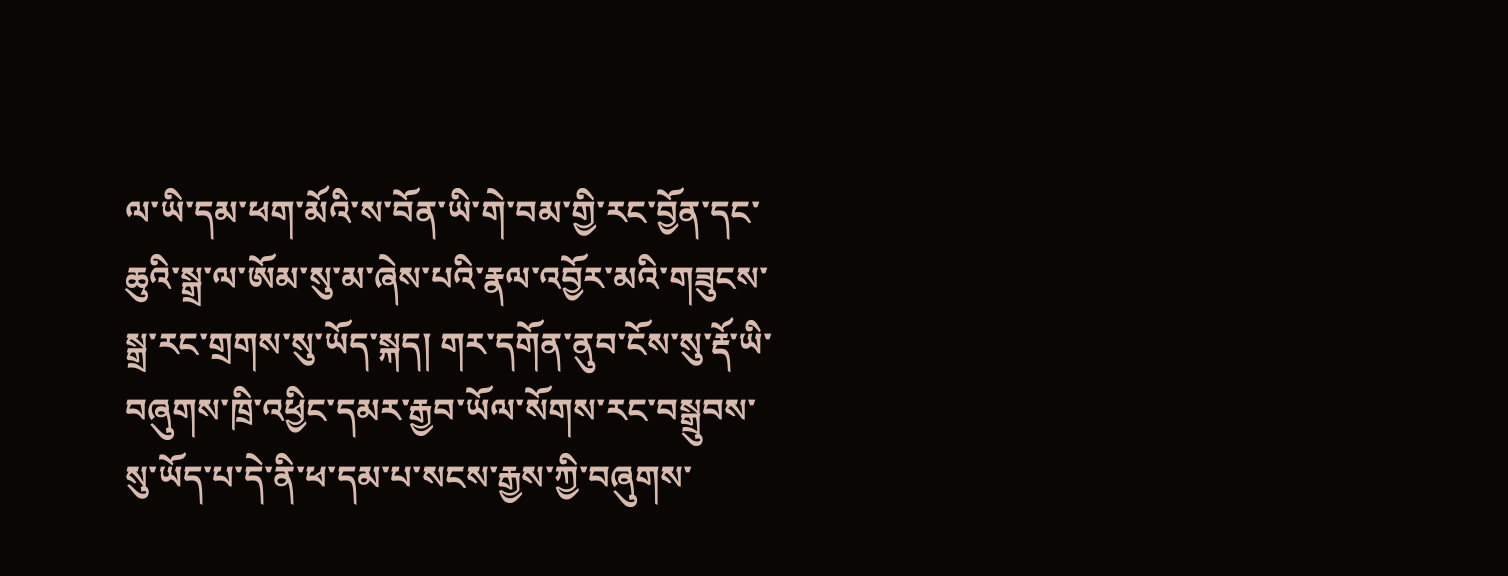ལ་ཡི་དམ་ཕག་མོའི་ས་བོན་ཡི་གེ་བམ་གྱི་རང་བྱོན་དང་ཆུའི་སྒྲ་ལ་ཨོམ་སུ་མ་ཞེས་པའི་རྣལ་འབྱོར་མའི་གཟུངས་སྒྲ་རང་གྲགས་སུ་ཡོད་སྐད། གར་དགོན་ནུབ་ངོས་སུ་རྡོ་ཡི་བཞུགས་ཁྲི་འཕྱིང་དམར་རྒྱབ་ཡོལ་སོགས་རང་བསྒྲུབས་སུ་ཡོད་པ་དེ་ནི་ཕ་དམ་པ་སངས་རྒྱས་ཀྱི་བཞུགས་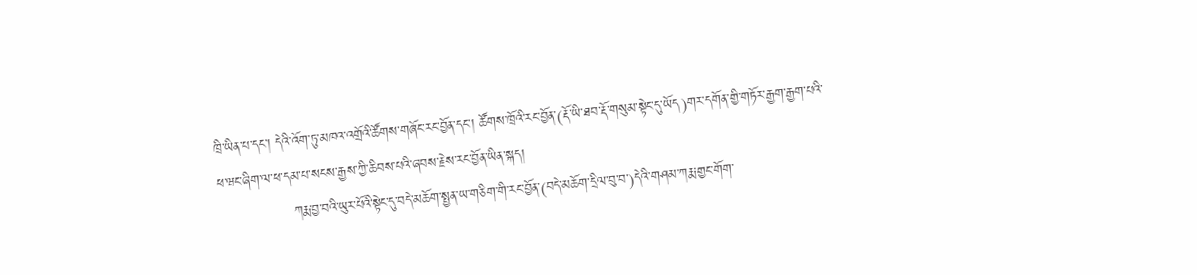ཁྲི་ཡིན་པ་དང་། དེའི་འོག་ཏུ་མཁའ་འགྲོའི་ཚོགས་གཞོང་རང་བྱོན་དང་། ཚོགས་ཁྲོའི་རང་བྱོན་(རྡོ་ཡི་ཐབ་རྡོ་གསུམ་སྟེང་དུ་ཡོད)གར་དགོན་གྱི་གཏོར་རྒྱག་རྒྱག་པའི་ཕ་ཝང་ཞིག་ལ་ཕ་དམ་པ་སངས་རྒྱས་ཀྱི་ཆིབས་པའི་ཞབས་རྗེས་རང་བྱོན་ཡིན་སྐད།
                ཀརྨ་བྱ་བའི་ཡུར་པོའི་སྟེང་དུ་བདེ་མཆོག་སྤྱན་ཡ་གཅིག་གི་རང་བྱོན་(བདེ་མཆོག་དྲིལ་བུ་བ་)དེའི་གཤམ་ཀརྨ་གྱང་གོག་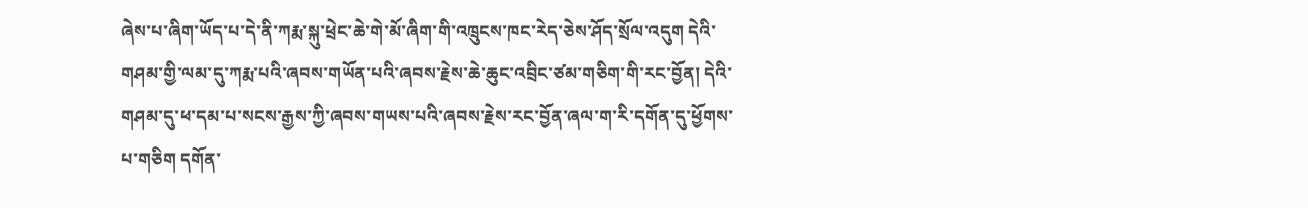ཞེས་པ་ཞིག་ཡོད་པ་དེ་ནི་ཀརྨ་སྐུ་ཕྲེང་ཆེ་གེ་མོ་ཞིག་གི་འཁྲུངས་ཁང་རེད་ཅེས་ཤོད་སྲོལ་འདུག དེའི་གཤམ་གྱི་ལམ་དུ་ཀརྨ་པའི་ཞབས་གཡོན་པའི་ཞབས་རྗེས་ཆེ་ཆུང་འབྲིང་ཙམ་གཅིག་གི་རང་བྱོན། དེའི་གཤམ་དུ་ཕ་དམ་པ་སངས་རྒྱས་ཀྱི་ཞབས་གཡས་པའི་ཞབས་རྗེས་རང་བྱོན་ཞལ་ག་རི་དགོན་དུ་ཕྱོགས་པ་གཅིག དགོན་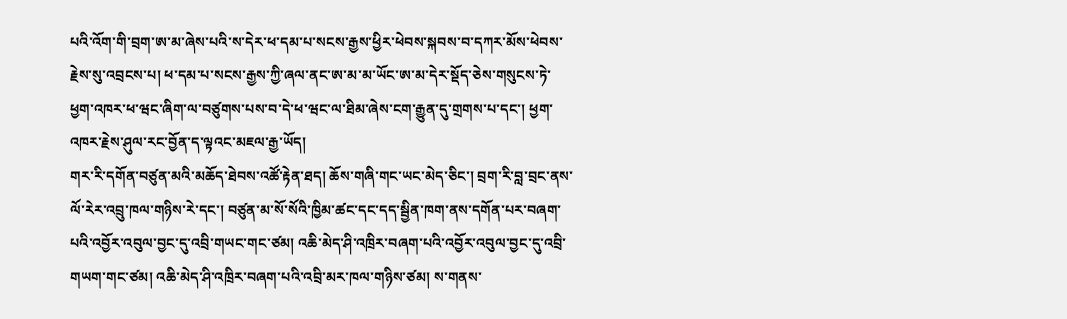པའི་འོག་གི་བྲག་ཨ་མ་ཞེས་པའི་ས་དེར་ཕ་དམ་པ་སངས་རྒྱས་ཕྱིར་ཕེབས་སྐབས་བ་དཀར་མོས་ཕེབས་རྗེས་སུ་འབྲངས་པ། ཕ་དམ་པ་སངས་རྒྱས་ཀྱི་ཞལ་ནང་ཨ་མ་མ་ཡོང་ཨ་མ་དེར་སྡོད་ཅེས་གསུངས་ཏེ་ཕྱག་འཁར་ཕ་ཝང་ཞིག་ལ་བཙུགས་པས་བ་དེ་ཕ་ཝང་ལ་ཐིམ་ཞེས་ངག་རྒྱུན་དུ་གྲགས་པ་དང་། ཕྱག་འཁར་རྗེས་ཤུལ་རང་བྱོན་ད་ལྟའང་མཇལ་རྒྱ་ཡོད།
གར་རི་དགོན་བཙུན་མའི་མཆོད་ཐེབས་འཚོ་རྟེན་ཐད། ཆོས་གཞི་གང་ཡང་མེད་ཅིང་། བྲག་རི་བླ་བྲང་ནས་ལོ་རེར་འབྲུ་ཁལ་གཉིས་རེ་དང་། བཙུན་མ་སོ་སོའི་ཁྱིམ་ཚང་དང་དད་སྦྱིན་ཁག་ནས་དགོན་པར་བཞག་པའི་འབྱོར་འབུལ་བྱང་དུ་འབྲི་གཡང་གང་ཙམ། འཆི་མེད་ཤི་འཁྲིར་བཞག་པའི་འབྱོར་འབུལ་བྱང་དུ་འབྲི་གཡག་གང་ཙམ། འཆི་མེད་ཤི་འཁྲིར་བཞག་པའི་འབྲི་མར་ཁལ་གཉིས་ཙམ། ས་གནས་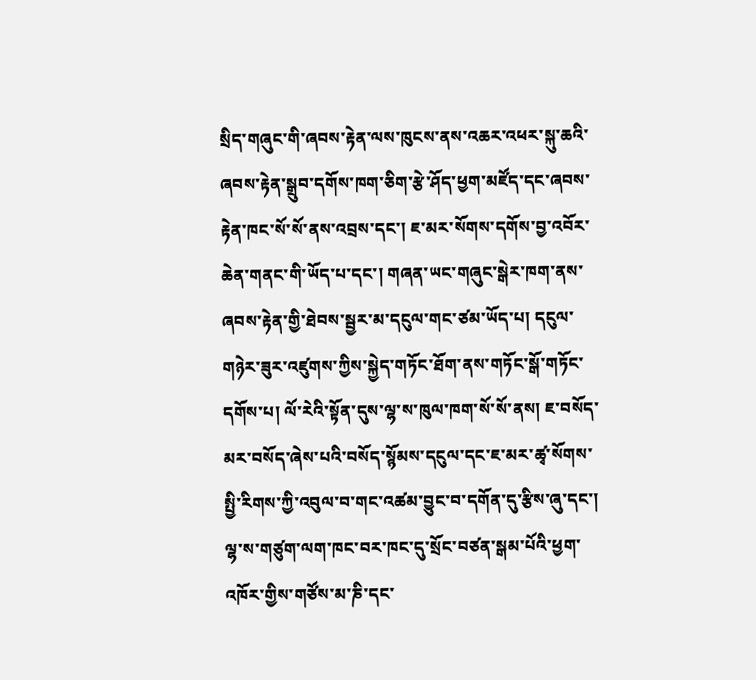སྲིད་གཞུང་གི་ཞབས་རྟེན་ལས་ཁུངས་ནས་འཆར་འཕར་སྐུ་ཆའི་ཞབས་རྟེན་སྒྲུབ་དགོས་ཁག་ཅིག་རྩེ་ཤོད་ཕྱག་མཛོད་དང་ཞབས་རྟེན་ཁང་སོ་སོ་ནས་འབྲས་དང་། ཇ་མར་སོགས་དགོས་བྱ་འབོར་ཆེན་གནང་གི་ཡོད་པ་དང་། གཞན་ཡང་གཞུང་སྒེར་ཁག་ནས་ཞབས་རྟེན་གྱི་ཐེབས་སྦྱར་མ་དངུལ་གང་ཙམ་ཡོད་པ། དངུལ་གཉེར་ཟུར་འཛུགས་ཀྱིས་སྐྱེད་གཏོང་ཐོག་ནས་གཏོང་སྒོ་གཏོང་དགོས་པ། ལོ་རེའི་སྟོན་དུས་ལྷ་ས་ཁུལ་ཁག་སོ་སོ་ནས། ཇ་བསོད་མར་བསོད་ཞེས་པའི་བསོད་སྙོམས་དངུལ་དང་ཇ་མར་ཚྭ་སོགས་སྤྱི་རིགས་ཀྱི་འབུལ་བ་གང་འཚམ་བྱུང་བ་དགོན་དུ་རྩིས་ཞུ་དང་། ལྷ་ས་གཙུག་ལག་ཁང་བར་ཁང་དུ་སྲོང་བཙན་སྒམ་པོའི་ཕྱག་འཁོར་གྱིས་གཙོས་མ་ཎི་དང་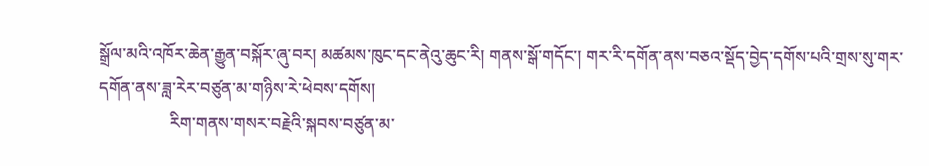སྒྲོལ་མའི་འཁོར་ཆེན་རྒྱུན་བསྐོར་ཞུ་བར། མཚམས་ཁུང་དང་ནེའུ་ཆུང་རི། གནས་སྒོ་གདོང་། གར་རི་དགོན་ནས་བཅའ་སྡོད་བྱེད་དགོས་པའི་གྲས་སུ་གར་དགོན་ནས་ཟླ་རེར་བཙུན་མ་གཉིས་རེ་ཕེབས་དགོས།
                 རིག་གནས་གསར་བརྗེའི་སྐབས་བཙུན་མ་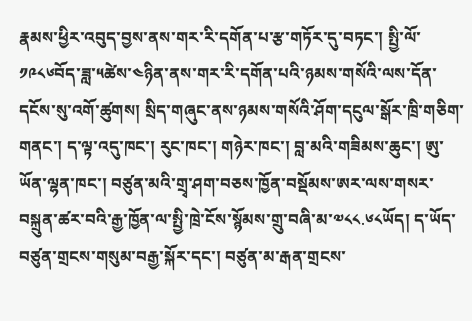རྣམས་ཕྱིར་འབུད་བྱས་ནས་གར་རི་དགོན་པ་རྩ་གཏོར་དུ་བཏང་། སྤྱི་ལོ་༡༩༨༦བོད་ཟླ་༥ཚེས་༤ཉིན་ནས་གར་རི་དགོན་པའི་ཉམས་གསོའི་ལས་དོན་དངོས་སུ་འགོ་ཚུགས། སྲིད་གཞུང་ནས་ཉམས་གསོའི་ཤོག་དངུལ་སྒོར་ཁྲི་གཅིག་གནང་། ད་ལྟ་འདུ་ཁང་། རུང་ཁང་། གཉེར་ཁང་། བླ་མའི་གཟིམས་ཆུང་། ཨུ་ཡོན་ལྷན་ཁང་། བཙུན་མའི་གྲྭ་ཤག་བཅས་ཁྱོན་བསྡོམས་ཨར་ལས་གསར་བསྐྲུན་ཚར་བའི་རྒྱ་ཁྱོན་ལ་སྤྱི་ཁྲེ་ངོས་སྙོམས་གྲུ་བཞི་མ་༧༨༨.༦༨ཡོད། ད་ཡོད་བཙུན་གྲངས་གསུམ་བརྒྱ་སྐོར་དང་། བཙུན་མ་རྒན་གྲངས་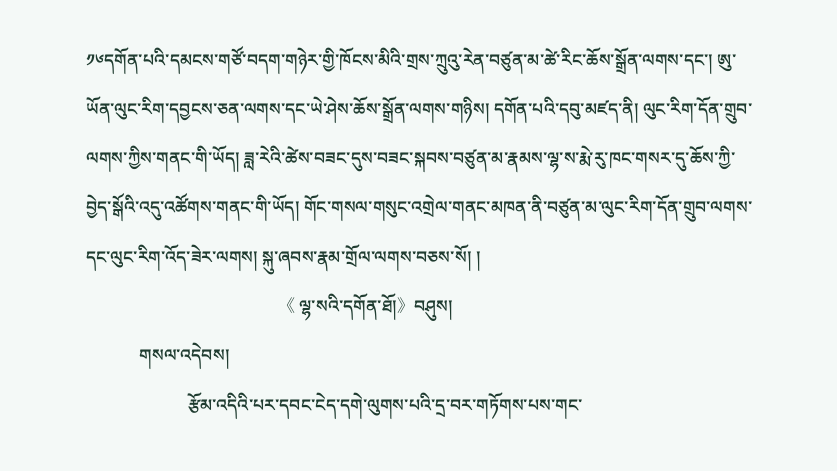༡༦དགོན་པའི་དམངས་གཙོ་བདག་གཉེར་གྱི་ཁོངས་མིའི་གྲས་ཀྲུའུ་རེན་བཙུན་མ་ཚེ་རིང་ཆོས་སྒྲོན་ལགས་དང་། ཨུ་ཡོན་ལུང་རིག་དབྱངས་ཅན་ལགས་དང་ཡེ་ཤེས་ཆོས་སྒྲོན་ལགས་གཉིས། དགོན་པའི་དབུ་མཛད་ནི། ལུང་རིག་དོན་གྲུབ་ལགས་ཀྱིས་གནང་གི་ཡོད། ཟླ་རེའི་ཚེས་བཟང་དུས་བཟང་སྐབས་བཙུན་མ་རྣམས་ལྷ་ས་རྨེ་རུ་ཁང་གསར་དུ་ཆོས་ཀྱི་བྱེད་སྒོའི་འདུ་འཚོགས་གནང་གི་ཡོད། གོང་གསལ་གསུང་འགྲེལ་གནང་མཁན་ནི་བཙུན་མ་ལུང་རིག་དོན་གྲུབ་ལགས་དང་ལུང་རིག་འོད་ཟེར་ལགས། སྐུ་ཞབས་རྣམ་གྲོལ་ལགས་བཅས་སོ། །
                                                《 ལྷ་སའི་དགོན་ཐོ།》བཤུས།
            གསལ་འདེབས།
                       རྩོམ་འདིའི་པར་དབང་ངེད་དགེ་ལུགས་པའི་དྲ་བར་གཏོགས་པས་གང་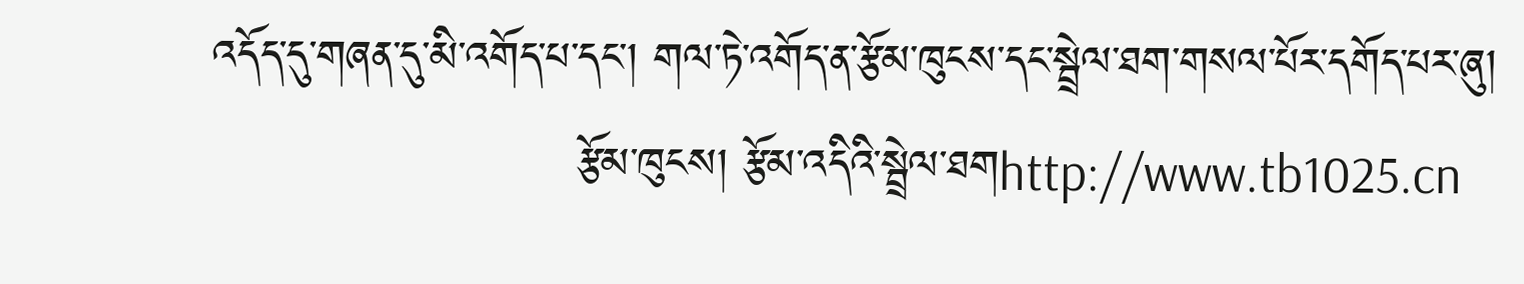འདོད་དུ་གཞན་དུ་མི་འགོད་པ་དང་། གལ་ཏེ་འགོད་ན་རྩོམ་ཁུངས་དང་སྦྲེལ་ཐག་གསལ་པོར་དགོད་པར་ཞུ།
                        རྩོམ་ཁུངས། རྩོམ་འདིའི་སྦྲེལ་ཐགhttp://www.tb1025.cn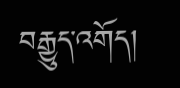བརྒྱུད་འགོད།